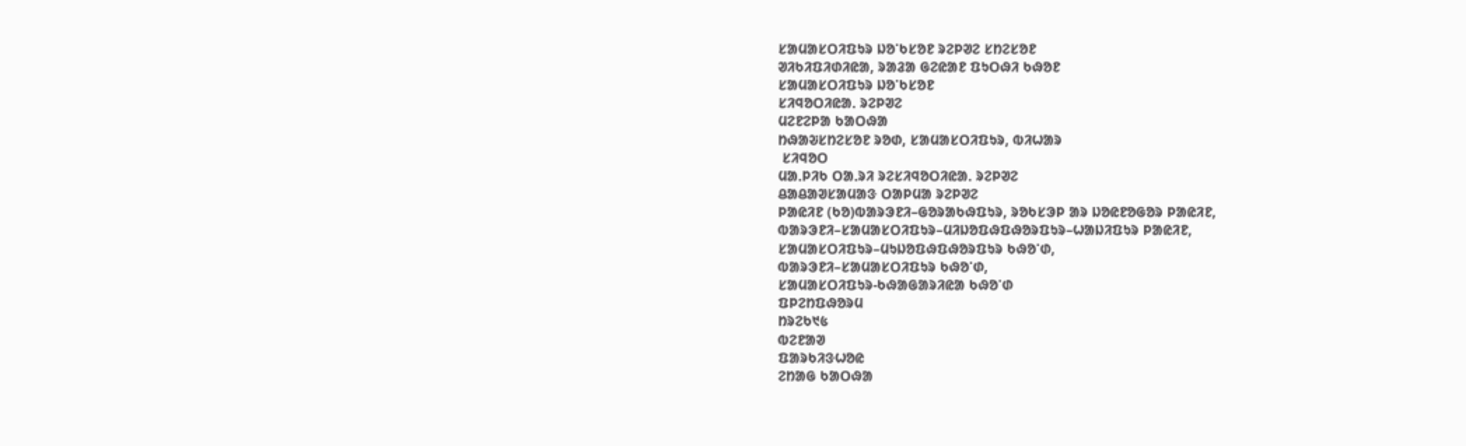ᱥᱟᱢᱟᱥᱛᱤᱯᱩᱨ ᱡᱚᱸᱠᱥᱚᱱ ᱨᱮᱞᱣᱮ ᱥᱴᱮᱥᱚᱱ
ᱣᱤᱠᱤᱯᱤᱰᱤᱭᱟ, ᱨᱟᱲᱟ ᱜᱮᱭᱟᱱ ᱯᱩᱛᱷᱤ ᱠᱷᱚᱱ
ᱥᱟᱢᱟᱥᱛᱤᱯᱩᱨ ᱡᱚᱸᱠᱥᱚᱱ
ᱥᱤᱧᱚᱛᱤᱭᱟᱹ ᱨᱮᱞᱣᱮ
ᱢᱮᱱᱮᱞᱟ ᱠᱟᱛᱷᱟ
ᱴᱷᱟᱶᱥᱴᱮᱥᱚᱱ ᱨᱚᱰ, ᱥᱟᱢᱟᱥᱛᱤᱯᱩᱨ, ᱵᱤᱦᱟᱨ
 ᱥᱤᱧᱚᱛ
ᱢᱟᱹᱞᱤᱠ ᱛᱟᱹᱨᱤ ᱨᱮᱥᱤᱧᱚᱛᱤᱭᱟᱹ ᱨᱮᱞᱣᱮ
ᱪᱟᱪᱟᱣᱥᱟᱢᱟᱝ ᱛᱟᱞᱢᱟ ᱨᱮᱞᱣᱮ
ᱞᱟᱭᱤᱱ (ᱠᱚ)ᱵᱟᱨᱳᱱᱤ–ᱜᱚᱨᱟᱠᱷᱯᱩᱨ, ᱨᱚᱠᱥᱳᱞ ᱟᱨ ᱡᱚᱭᱱᱚᱜᱚᱨ ᱞᱟᱭᱤᱱ,
ᱵᱟᱨᱳᱱᱤ–ᱥᱟᱢᱟᱥᱛᱤᱯᱩᱨ–ᱢᱤᱡᱚᱯᱷᱯᱷᱚᱨᱯᱩᱨ–ᱦᱟᱡᱤᱯᱩᱨ ᱞᱟᱭᱤᱱ,
ᱥᱟᱢᱟᱥᱛᱤᱯᱩᱨ–ᱢᱩᱡᱚᱯᱷᱯᱷᱚᱨᱯᱩᱨ ᱠᱷᱚᱸᱰ,
ᱵᱟᱨᱳᱱᱤ–ᱥᱟᱢᱟᱥᱛᱤᱯᱩᱨ ᱠᱷᱚᱸᱰ,
ᱥᱟᱢᱟᱥᱛᱤᱯᱩᱨ-ᱠᱷᱟᱜᱟᱨᱤᱭᱟ ᱠᱷᱚᱸᱰ
ᱯᱞᱮᱴᱯᱷᱚᱨᱢ
ᱴᱨᱮᱠ᱑᱕
ᱵᱮᱱᱟᱣ
ᱯᱟᱨᱠᱤᱝᱦᱚᱭ
ᱮᱴᱟᱜ ᱠᱟᱛᱷᱟ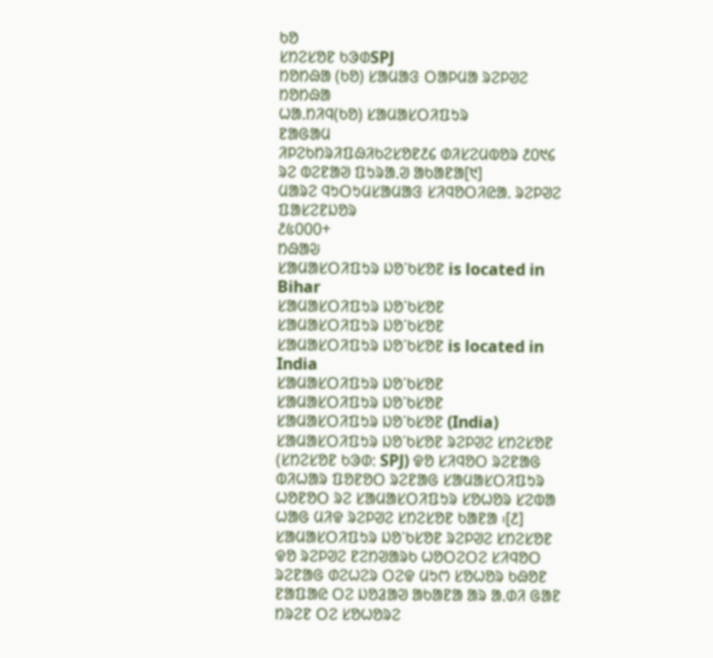ᱠᱚ
ᱥᱴᱮᱥᱚᱱ ᱠᱳᱰSPJ
ᱴᱚᱴᱷᱟ (ᱠᱚ) ᱥᱟᱢᱟᱝ ᱛᱟᱞᱢᱟ ᱨᱮᱞᱣᱮ ᱴᱚᱴᱷᱟ
ᱦᱟᱹᱴᱤᱧ(ᱠᱚ) ᱥᱟᱢᱟᱥᱛᱤᱯᱩᱨ
ᱱᱟᱜᱟᱢ
ᱤᱞᱮᱠᱴᱨᱤᱯᱷᱤᱠᱮᱥᱚᱱ᱒᱔ ᱰᱤᱥᱮᱢᱵᱚᱨ ᱒᱐᱑᱔ ᱨᱮ ᱵᱮᱱᱟᱣ ᱯᱩᱨᱟᱹᱣ ᱟᱠᱟᱱᱟ[᱑]
ᱢᱟᱨᱮ ᱧᱩᱛᱩᱢᱥᱟᱢᱟᱝ ᱥᱤᱧᱚᱛᱤᱭᱟᱹ ᱨᱮᱞᱣᱮ
ᱯᱟᱥᱮᱱᱡᱚᱨ
᱒᱕᱐᱐᱐+
ᱴᱷᱟᱶ
ᱥᱟᱢᱟᱥᱛᱤᱯᱩᱨ ᱡᱚᱸᱠᱥᱚᱱ is located in Bihar
ᱥᱟᱢᱟᱥᱛᱤᱯᱩᱨ ᱡᱚᱸᱠᱥᱚᱱ
ᱥᱟᱢᱟᱥᱛᱤᱯᱩᱨ ᱡᱚᱸᱠᱥᱚᱱ
ᱥᱟᱢᱟᱥᱛᱤᱯᱩᱨ ᱡᱚᱸᱠᱥᱚᱱ is located in India
ᱥᱟᱢᱟᱥᱛᱤᱯᱩᱨ ᱡᱚᱸᱠᱥᱚᱱ
ᱥᱟᱢᱟᱥᱛᱤᱯᱩᱨ ᱡᱚᱸᱠᱥᱚᱱ
ᱥᱟᱢᱟᱥᱛᱤᱯᱩᱨ ᱡᱚᱸᱠᱥᱚᱱ (India)
ᱥᱟᱢᱟᱥᱛᱤᱯᱩᱨ ᱡᱚᱸᱠᱥᱚᱱ ᱨᱮᱞᱣᱮ ᱥᱴᱮᱥᱚᱱ (ᱥᱴᱮᱥᱚᱱ ᱠᱳᱰ: SPJ) ᱫᱚ ᱥᱤᱧᱚᱛ ᱨᱮᱱᱟᱜ ᱵᱤᱦᱟᱨ ᱯᱚᱱᱚᱛ ᱨᱮᱱᱟᱜ ᱥᱟᱢᱟᱥᱛᱤᱯᱩᱨ ᱦᱚᱱᱚᱛ ᱨᱮ ᱥᱟᱢᱟᱥᱛᱤᱯᱩᱨ ᱥᱚᱦᱚᱨ ᱥᱮᱵᱟ ᱦᱟᱜ ᱢᱤᱫ ᱨᱮᱞᱣᱮ ᱥᱴᱮᱥᱚᱱ ᱠᱟᱱᱟ ᱾[᱒] ᱥᱟᱢᱟᱥᱛᱤᱯᱩᱨ ᱡᱚᱸᱠᱥᱚᱱ ᱨᱮᱞᱣᱮ ᱥᱴᱮᱥᱚᱱ ᱫᱚ ᱨᱮᱞᱣᱮ ᱱᱮᱴᱣᱟᱨᱠ ᱦᱚᱛᱮᱛᱮ ᱥᱤᱧᱚᱛ ᱨᱮᱱᱟᱜ ᱰᱮᱦᱮᱨ ᱛᱮᱫ ᱢᱩᱬ ᱥᱚᱦᱚᱨ ᱠᱷᱚᱱ ᱱᱟᱯᱟᱭ ᱛᱮ ᱡᱚᱲᱟᱣ ᱟᱠᱟᱱᱟ ᱟᱨ ᱟᱹᱰᱤ ᱜᱟᱱ ᱴᱨᱮᱱ ᱛᱮ ᱥᱚᱦᱚᱨᱮ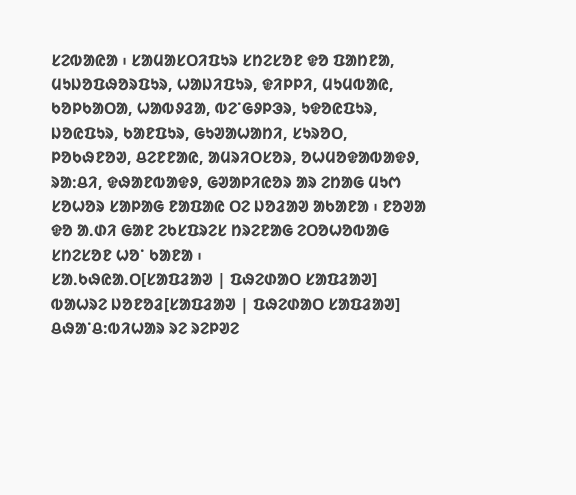ᱥᱮᱵᱟᱭᱟ ᱾ ᱥᱟᱢᱟᱥᱛᱤᱯᱩᱨ ᱥᱴᱮᱥᱚᱱ ᱫᱚ ᱯᱟᱴᱱᱟ, ᱢᱩᱡᱚᱯᱷᱚᱨᱯᱩᱨ, ᱦᱟᱡᱤᱯᱩᱨ, ᱫᱤᱞᱞᱤ, ᱢᱩᱢᱵᱟᱭ, ᱠᱚᱞᱠᱟᱛᱟ, ᱦᱟᱵᱽᱲᱟ, ᱵᱮᱸᱜᱽᱞᱳᱨ, ᱩᱫᱚᱭᱯᱩᱨ, ᱡᱚᱭᱯᱩᱨ, ᱠᱟᱱᱯᱩᱨ, ᱜᱩᱣᱟᱦᱟᱴᱤ, ᱥᱩᱨᱚᱛ, ᱞᱚᱠᱷᱱᱚᱣ, ᱪᱮᱱᱱᱟᱭ, ᱟᱢᱨᱤᱛᱥᱚᱨ, ᱚᱦᱢᱚᱫᱟᱵᱟᱫᱽ, ᱨᱟᱺᱪᱤ, ᱫᱷᱟᱱᱵᱟᱫᱽ, ᱜᱣᱟᱞᱤᱭᱚᱨ ᱟᱨ ᱮᱴᱟᱜ ᱢᱩᱬ ᱥᱚᱦᱚᱨ ᱥᱟᱞᱟᱜ ᱱᱟᱯᱟᱭ ᱛᱮ ᱡᱚᱲᱟᱣ ᱟᱠᱟᱱᱟ ᱾ ᱱᱚᱣᱟ ᱫᱚ ᱟᱹᱰᱤ ᱜᱟᱱ ᱮᱠᱥᱯᱨᱮᱥ ᱴᱨᱮᱱᱟᱜ ᱮᱛᱚᱦᱚᱵᱟᱜ ᱥᱴᱮᱥᱚᱱ ᱦᱚᱸ ᱠᱟᱱᱟ ᱾
ᱥᱟᱹᱠᱷᱭᱟᱹᱛ[ᱥᱟᱯᱲᱟᱣ | ᱯᱷᱮᱰᱟᱛ ᱥᱟᱯᱲᱟᱣ]
ᱵᱟᱦᱨᱮ ᱡᱚᱱᱚᱲ[ᱥᱟᱯᱲᱟᱣ | ᱯᱷᱮᱰᱟᱛ ᱥᱟᱯᱲᱟᱣ]
ᱪᱷᱟᱸᱪ:ᱵᱤᱦᱟᱨ ᱨᱮ ᱨᱮᱞᱣᱮ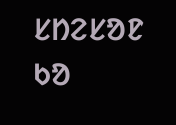ᱥᱴᱮᱥᱚᱱ ᱠᱚ